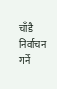चाँडै निर्वाचन गर्ने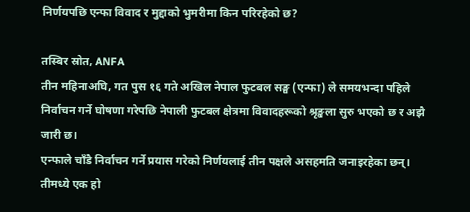निर्णयपछि एन्फा विवाद र मुद्दाको भुमरीमा किन परिरहेको छ?

तस्बिर स्रोत, ANFA
तीन महिनाअघि, गत पुस १६ गते अखिल नेपाल फुटबल सङ्घ (एन्फा) ले समयभन्दा पहिले निर्वाचन गर्ने घोषणा गरेपछि नेपाली फुटबल क्षेत्रमा विवादहरूको श्रृङ्खला सुरु भएको छ र अझै जारी छ।
एन्फाले चाँडै निर्वाचन गर्ने प्रयास गरेको निर्णयलाई तीन पक्षले असहमति जनाइरहेका छन्।
तीमध्ये एक हो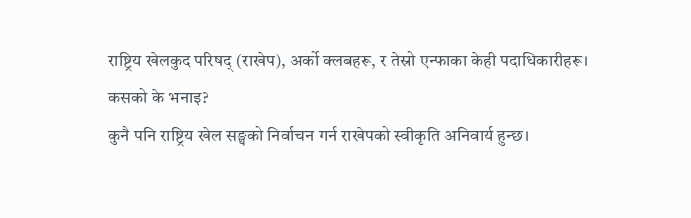राष्ट्रिय खेलकुद परिषद् (राखेप), अर्को क्लबहरू, र तेस्रो एन्फाका केही पदाधिकारीहरू।
कसको के भनाइ?
कुनै पनि राष्ट्रिय खेल सङ्घको निर्वाचन गर्न राखेपको स्वीकृति अनिवार्य हुन्छ।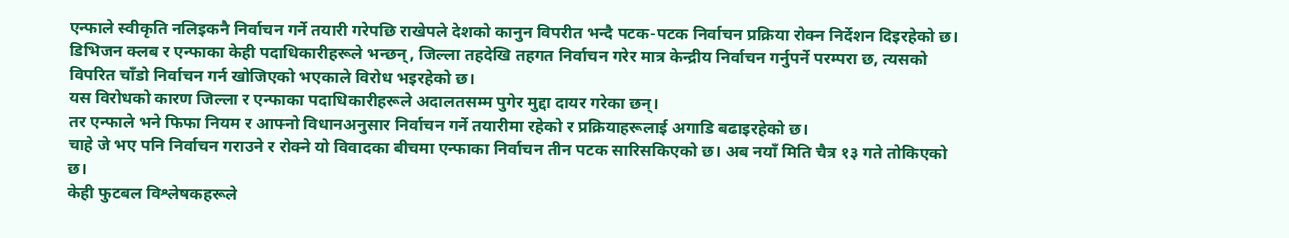एन्फाले स्वीकृति नलिइकनै निर्वाचन गर्ने तयारी गरेपछि राखेपले देशको कानुन विपरीत भन्दै पटक-पटक निर्वाचन प्रक्रिया रोक्न निर्देशन दिइरहेको छ।
डिभिजन क्लब र एन्फाका केही पदाधिकारीहरूले भन्छन्, जिल्ला तहदेखि तहगत निर्वाचन गरेर मात्र केन्द्रीय निर्वाचन गर्नुपर्ने परम्परा छ, त्यसको विपरित चाँडो निर्वाचन गर्न खोजिएको भएकाले विरोध भइरहेको छ।
यस विरोधको कारण जिल्ला र एन्फाका पदाधिकारीहरूले अदालतसम्म पुगेर मुद्दा दायर गरेका छन्।
तर एन्फाले भने फिफा नियम र आफ्नो विधानअनुसार निर्वाचन गर्ने तयारीमा रहेको र प्रक्रियाहरूलाई अगाडि बढाइरहेको छ।
चाहे जे भए पनि निर्वाचन गराउने र रोक्ने यो विवादका बीचमा एन्फाका निर्वाचन तीन पटक सारिसकिएको छ। अब नयाँ मिति चैत्र १३ गते तोकिएको छ।
केही फुटबल विश्लेषकहरूले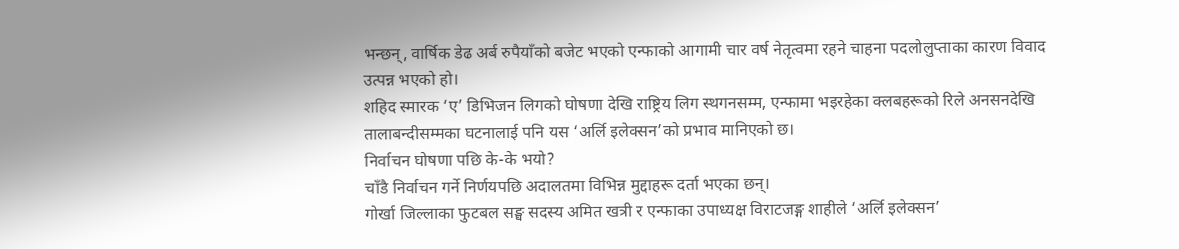भन्छन्, वार्षिक डेढ अर्ब रुपैयाँको बजेट भएको एन्फाको आगामी चार वर्ष नेतृत्वमा रहने चाहना पदलोलुप्ताका कारण विवाद उत्पन्न भएको हो।
शहिद स्मारक ‘ए’ डिभिजन लिगको घोषणा देखि राष्ट्रिय लिग स्थगनसम्म, एन्फामा भइरहेका क्लबहरूको रिले अनसनदेखि तालाबन्दीसम्मका घटनालाई पनि यस ‘अर्लि इलेक्सन’को प्रभाव मानिएको छ।
निर्वाचन घोषणा पछि के-के भयो?
चाँडै निर्वाचन गर्ने निर्णयपछि अदालतमा विभिन्न मुद्दाहरू दर्ता भएका छन्।
गोर्खा जिल्लाका फुटबल सङ्घ सदस्य अमित खत्री र एन्फाका उपाध्यक्ष विराटजङ्ग शाहीले ‘अर्लि इलेक्सन’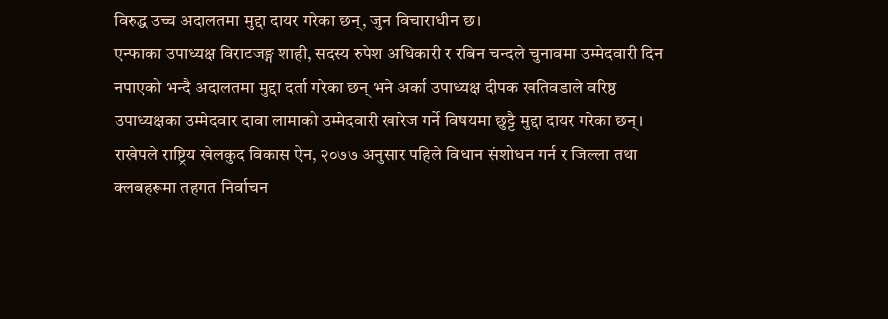विरुद्ध उच्च अदालतमा मुद्दा दायर गरेका छन्, जुन विचाराधीन छ।
एन्फाका उपाध्यक्ष विराटजङ्ग शाही, सदस्य रुपेश अधिकारी र रबिन चन्दले चुनावमा उम्मेदवारी दिन नपाएको भन्दै अदालतमा मुद्दा दर्ता गरेका छन् भने अर्का उपाध्यक्ष दीपक खतिवडाले वरिष्ठ उपाध्यक्षका उम्मेदवार दावा लामाको उम्मेदवारी खारेज गर्ने विषयमा छुट्टै मुद्दा दायर गरेका छन्।
राखेपले राष्ट्रिय खेलकुद विकास ऐन, २०७७ अनुसार पहिले विधान संशोधन गर्न र जिल्ला तथा क्लबहरूमा तहगत निर्वाचन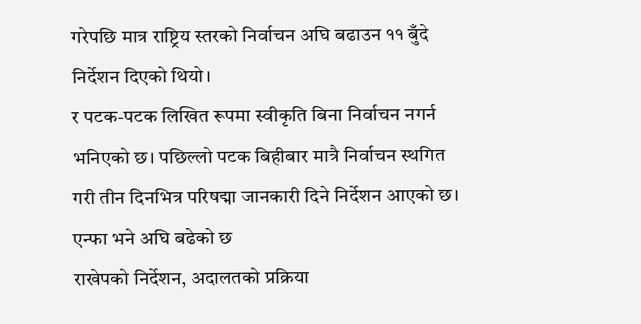गरेपछि मात्र राष्ट्रिय स्तरको निर्वाचन अघि बढाउन ११ बुँदे निर्देशन दिएको थियो।
र पटक-पटक लिखित रूपमा स्वीकृति बिना निर्वाचन नगर्न भनिएको छ। पछिल्लो पटक बिहीबार मात्रै निर्वाचन स्थगित गरी तीन दिनभित्र परिषद्मा जानकारी दिने निर्देशन आएको छ।
एन्फा भने अघि बढेको छ
राखेपको निर्देशन, अदालतको प्रक्रिया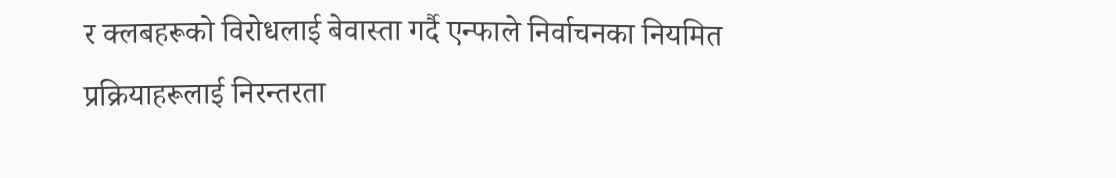र क्लबहरूको विरोधलाई बेवास्ता गर्दै एन्फाले निर्वाचनका नियमित प्रक्रियाहरूलाई निरन्तरता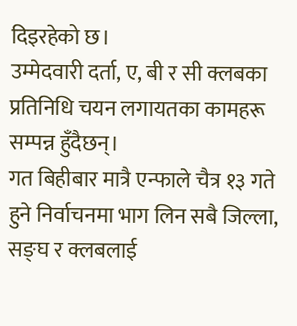दिइरहेको छ।
उम्मेदवारी दर्ता, ए, बी र सी क्लबका प्रतिनिधि चयन लगायतका कामहरू सम्पन्न हुँदैछन्।
गत बिहीबार मात्रै एन्फाले चैत्र १३ गते हुने निर्वाचनमा भाग लिन सबै जिल्ला, सङ्घ र क्लबलाई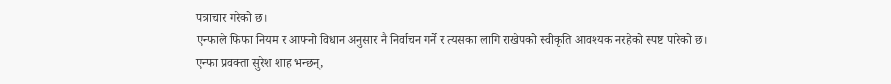पत्राचार गरेको छ।
एन्फाले फिफा नियम र आफ्नो विधान अनुसार नै निर्वाचन गर्ने र त्यसका लागि राखेपको स्वीकृति आवश्यक नरहेको स्पष्ट पारेको छ।
एन्फा प्रवक्ता सुरेश शाह भन्छन्,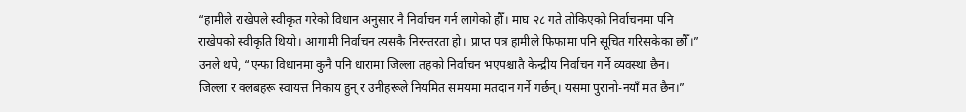“हामीले राखेपले स्वीकृत गरेको विधान अनुसार नै निर्वाचन गर्न लागेको हौँ। माघ २८ गते तोकिएको निर्वाचनमा पनि राखेपको स्वीकृति थियो। आगामी निर्वाचन त्यसकै निरन्तरता हो। प्राप्त पत्र हामीले फिफामा पनि सूचित गरिसकेका छौँ।”
उनले थपे, “एन्फा विधानमा कुनै पनि धारामा जिल्ला तहको निर्वाचन भएपश्चातै केन्द्रीय निर्वाचन गर्ने व्यवस्था छैन। जिल्ला र क्लबहरू स्वायत्त निकाय हुन् र उनीहरूले नियमित समयमा मतदान गर्ने गर्छन्। यसमा पुरानो-नयाँ मत छैन।”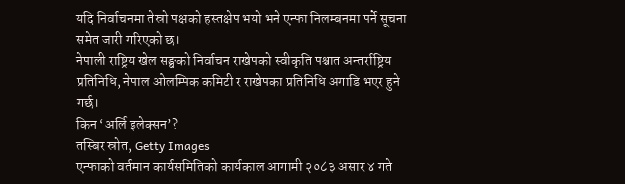यदि निर्वाचनमा तेस्रो पक्षको हस्तक्षेप भयो भने एन्फा निलम्बनमा पर्ने सूचना समेत जारी गरिएको छ।
नेपाली राष्ट्रिय खेल सङ्घको निर्वाचन राखेपको स्वीकृति पश्चात अन्तर्राष्ट्रिय प्रतिनिधि, नेपाल ओलम्पिक कमिटी र राखेपका प्रतिनिधि अगाडि भएर हुने गर्छ।
किन ‘अर्लि इलेक्सन’?
तस्बिर स्रोत, Getty Images
एन्फाको वर्तमान कार्यसमितिको कार्यकाल आगामी २०८३ असार ४ गते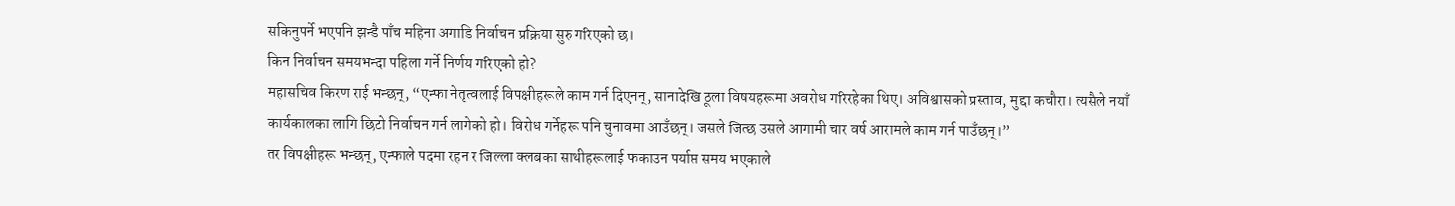सकिनुपर्ने भएपनि झन्डै पाँच महिना अगाडि निर्वाचन प्रक्रिया सुरु गरिएको छ।
किन निर्वाचन समयभन्दा पहिला गर्ने निर्णय गरिएको हो?
महासचिव किरण राई भन्छन्, “एन्फा नेतृत्वलाई विपक्षीहरूले काम गर्न दिएनन्, सानादेखि ठूला विषयहरूमा अवरोध गरिरहेका थिए। अविश्वासको प्रस्ताव, मुद्दा कचौरा। त्यसैले नयाँ कार्यकालका लागि छिटो निर्वाचन गर्न लागेको हो। विरोध गर्नेहरू पनि चुनावमा आउँछन्। जसले जित्छ उसले आगामी चार वर्ष आरामले काम गर्न पाउँछन्।”
तर विपक्षीहरू भन्छन्, एन्फाले पदमा रहन र जिल्ला क्लबका साथीहरूलाई फकाउन पर्याप्त समय भएकाले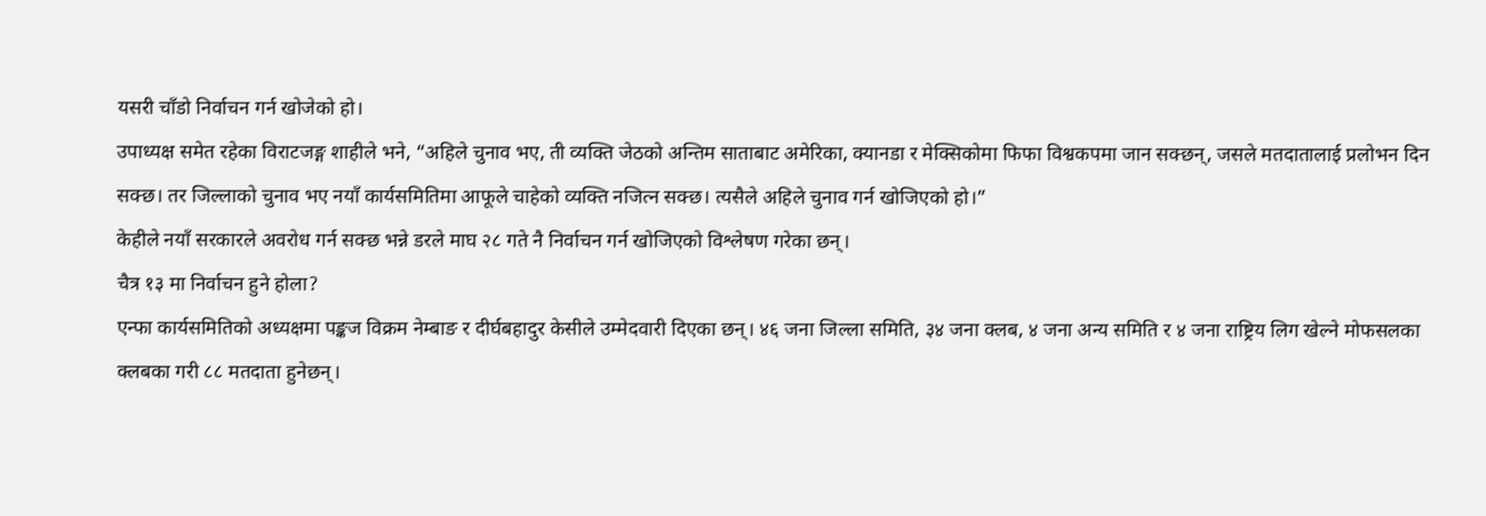यसरी चाँडो निर्वाचन गर्न खोजेको हो।
उपाध्यक्ष समेत रहेका विराटजङ्ग शाहीले भने, “अहिले चुनाव भए, ती व्यक्ति जेठको अन्तिम साताबाट अमेरिका, क्यानडा र मेक्सिकोमा फिफा विश्वकपमा जान सक्छन्, जसले मतदातालाई प्रलोभन दिन सक्छ। तर जिल्लाको चुनाव भए नयाँ कार्यसमितिमा आफूले चाहेको व्यक्ति नजित्न सक्छ। त्यसैले अहिले चुनाव गर्न खोजिएको हो।”
केहीले नयाँ सरकारले अवरोध गर्न सक्छ भन्ने डरले माघ २८ गते नै निर्वाचन गर्न खोजिएको विश्लेषण गरेका छन्।
चैत्र १३ मा निर्वाचन हुने होला?
एन्फा कार्यसमितिको अध्यक्षमा पङ्कज विक्रम नेम्बाङ र दीर्घबहादुर केसीले उम्मेदवारी दिएका छन्। ४६ जना जिल्ला समिति, ३४ जना क्लब, ४ जना अन्य समिति र ४ जना राष्ट्रिय लिग खेल्ने मोफसलका क्लबका गरी ८८ मतदाता हुनेछन्।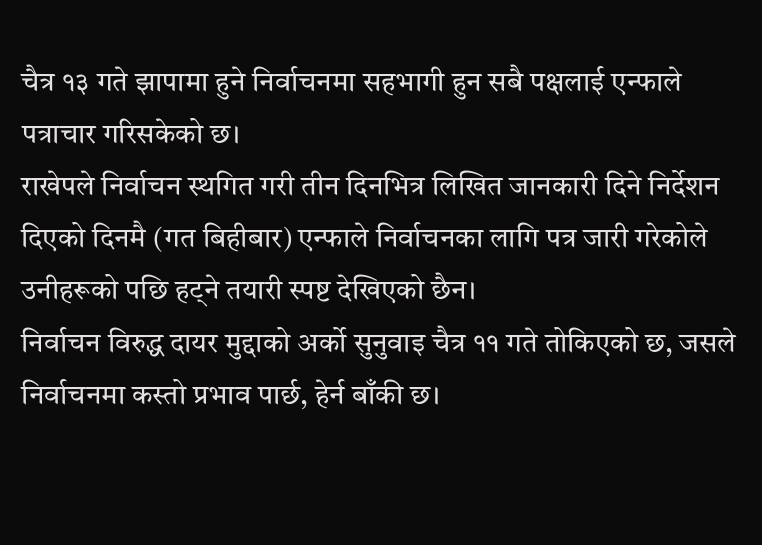चैत्र १३ गते झापामा हुने निर्वाचनमा सहभागी हुन सबै पक्षलाई एन्फाले पत्राचार गरिसकेको छ।
राखेपले निर्वाचन स्थगित गरी तीन दिनभित्र लिखित जानकारी दिने निर्देशन दिएको दिनमै (गत बिहीबार) एन्फाले निर्वाचनका लागि पत्र जारी गरेकोले उनीहरूको पछि हट्ने तयारी स्पष्ट देखिएको छैन।
निर्वाचन विरुद्ध दायर मुद्दाको अर्को सुनुवाइ चैत्र ११ गते तोकिएको छ, जसले निर्वाचनमा कस्तो प्रभाव पार्छ, हेर्न बाँकी छ।